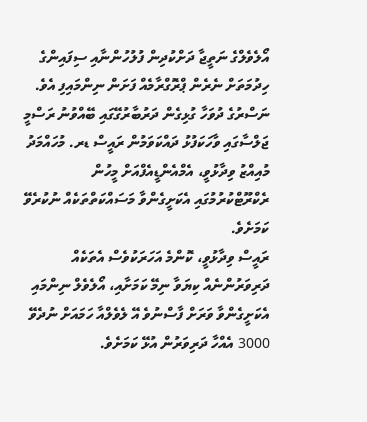އޯލެވެލްގެ ނަތީޖާ ދަށްކުދިން ފުލުހުންނާއި ސިފައިންގެ ހިދުމަތަށް ނެރެން ޕްރޮގްރާމެއް ފަށަން ނިންމައިފި އެވެ.
ނަސްރުގެ ދުވަހާ ގުޅިގެން ދަރުބާރުގޭގައި ބޭއްވުނު ރަސްމީ ޖަލްސާގައި ވާހަކަފުޅު ދައްކަވަމުން ރައީސް ޑރ. މުހައްމަދު މުއިއްޒު ވިދާޅުވީ، އެމްއެންޑީއެފްއަށް މީހުން ރެކްރޫޓްކުރުމުގައި އެކަށީގެންވާ މަސައްކަތްތަކެއް ނުކުރެވޭ ކަމަށެވެ.
ރައީސް ވިދާޅުވީ، ކޮންމެ އަހަރަކުވެސް އެތަކެއް ދަރިވަރުންނެއް ކިޔަވާ ނިމޭ ކަމަށާއި، އޯލެވެލް ނިންމައި އެކަށީގެންވާ ވަރަށް ފާސްނުވެ އޭ ލެވެލްއާ ހަމައަށް ނުދެވޭ 3000 އެއްހާ ދަރިވަރުން އުޅޭ ކަމަށެވެ.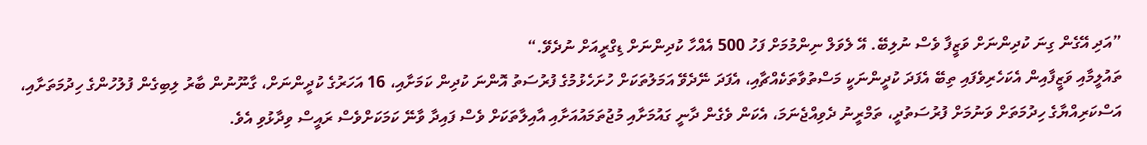”އަދި އޭގެން ގިނަ ކުދިންނަށް ވަޒީފާ ވެސް ނުލިބޭ. އޭ ލެވަލް ނިންމުމަށް ފަހު 500 އެއްހާ ކުދިންނަށް ޑިގްރީއަށް ނުދެވޭ.“
ތައުލީމާއި ވަޒީފާއިން އެކަހެރިވެފައި ތިބޭ އެފަދަ ކުދީންނަކީ މަސްތުވާތަކެއްޗާއި، އެފަދަ ނޭދެވޭ އަމަލުތަކަށް ހުށަހެޅުމުގެ ފުރުސަތު އޮންނަ ކުދިން ކަމަށާއި، 16 އަހަރުގެ ކުދީންނަށް، ގާނޫނުން ބާރު ލިބިގެން ފުލުހުންގެ ހިދުމަތަށާއި، އަސްކަރިއްޔާގެ ހިދުމަތަށް ވަނުމަށް ފުރުސަތުދީ، ތަމްރީނު ދެވިއްޖެނަމަ، އެކަން ވެގެން ދާނީ ގައުމަށާއި މުޖުތަމައުއަށާއި އާއިލާތަކަށް ވެސް ފައިދާ ވާނޭ ކަމަކަށްވެސް ރައީސް ވިދާޅުވި އެވެ.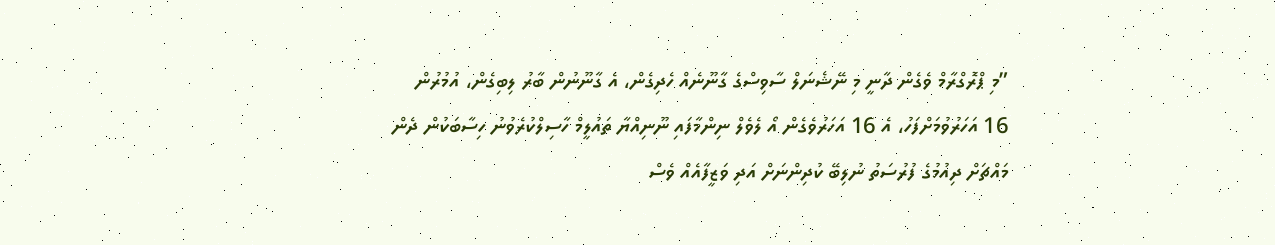”މި ޕްރޮގްރާމް ވެގެން ދާނީ މި ނޭޝެނަލް ސާވިސްގެ ގާނޫނެއް ހެދިގެން، އެ ގާނޫނުން ބާރު ލިބިގެން، އުމުރުން 16 އަހަރުވުމަށްފަހު، އެ 16 އަހަރުވެގެން އޯ ލެވެލް ނިންމާފައި ނޫނިއްޔާ ތައުލީމް ހާސިލްކުރެވުނު ހިސާބަކުން ދެން މައްޗަށް ދިއުމުގެ ފުރުސަތު ނުލިބޭ ކުދިންނަށް އަދި ވަޒީފާއެއް ވެސް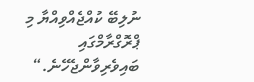ނުލިބޭ ކުއްޖެއްވިއްޔާ މި ޕްރޮގްރާމްގައި ބައިވެރިވާންޖެހޭނެ.“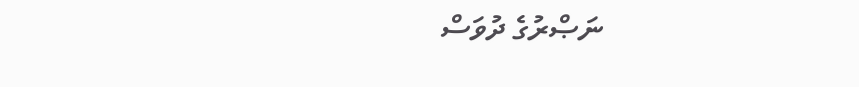ނަޞްރުގެ ދުވަސް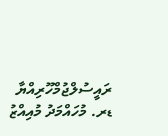ރައީސުލްޖުމްހޫރިއްޔާ ޑރ. މުހައްމަދު މުއިއްޒު